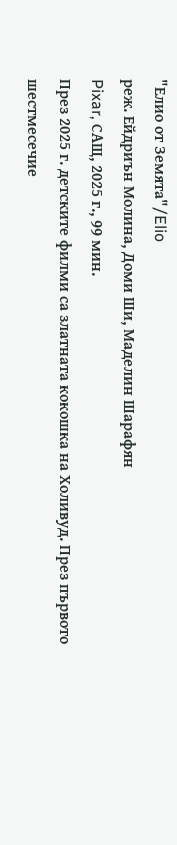"Елио от Земята"/Elio
реж. Ейдриън Молина, Доми Ши, Маделин Шарафян
Pixar, САЩ, 2025 г., 99 мин.
През 2025 г. детските филми са златната кокошка на Холивуд. През първото шестмесечие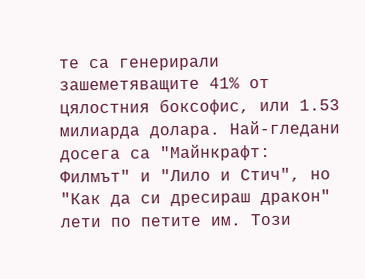те са генерирали зашеметяващите 41% от цялостния боксофис, или 1.53 милиарда долара. Най-гледани досега са "Майнкрафт: Филмът" и "Лило и Стич", но "Как да си дресираш дракон" лети по петите им. Този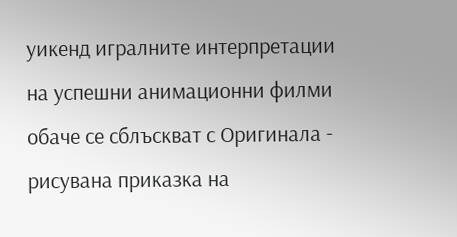уикенд игралните интерпретации на успешни анимационни филми обаче се сблъскват с Оригинала - рисувана приказка на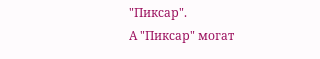"Пиксар".
А "Пиксар" могат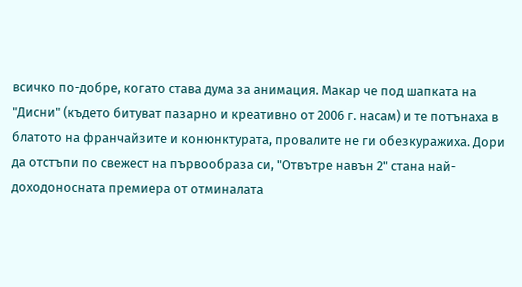всичко по-добре, когато става дума за анимация. Макар че под шапката на "Дисни" (където битуват пазарно и креативно от 2006 г. насам) и те потънаха в блатото на франчайзите и конюнктурата, провалите не ги обезкуражиха. Дори да отстъпи по свежест на първообраза си, "Отвътре навън 2" стана най-доходоносната премиера от отминалата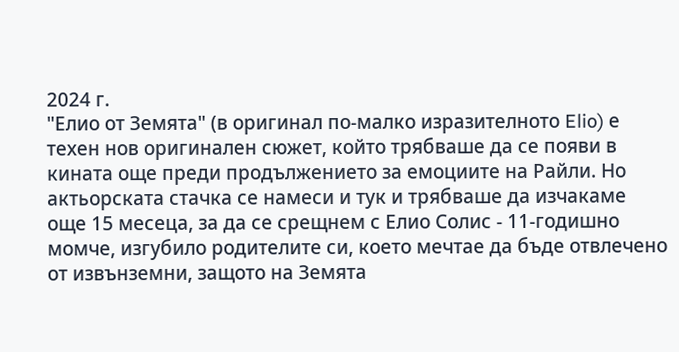2024 г.
"Елио от Земята" (в оригинал по-малко изразителното Elio) е техен нов оригинален сюжет, който трябваше да се появи в кината още преди продължението за емоциите на Райли. Но актьорската стачка се намеси и тук и трябваше да изчакаме още 15 месеца, за да се срещнем с Елио Солис - 11-годишно момче, изгубило родителите си, което мечтае да бъде отвлечено от извънземни, защото на Земята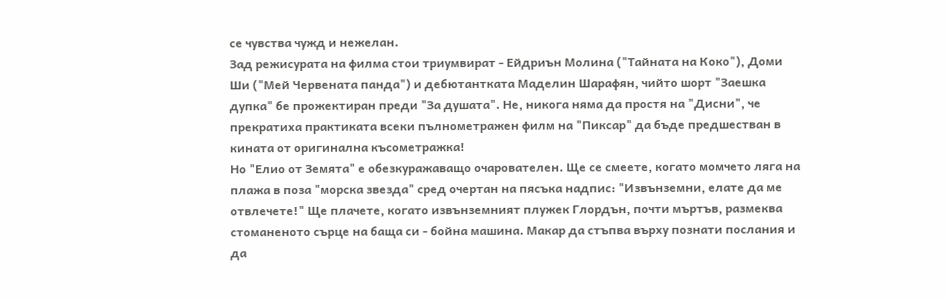се чувства чужд и нежелан.
Зад режисурата на филма стои триумвират - Ейдриън Молина ("Тайната на Коко"), Доми Ши ("Мей Червената панда") и дебютантката Маделин Шарафян, чийто шорт "Заешка дупка" бе прожектиран преди "За душата". Не, никога няма да простя на "Дисни", че прекратиха практиката всеки пълнометражен филм на "Пиксар" да бъде предшестван в кината от оригинална късометражка!
Но "Елио от Земята" е обезкуражаващо очарователен. Ще се смеете, когато момчето ляга на плажа в поза "морска звезда" сред очертан на пясъка надпис: "Извънземни, елате да ме отвлечете!" Ще плачете, когато извънземният плужек Глордън, почти мъртъв, размеква стоманеното сърце на баща си - бойна машина. Макар да стъпва върху познати послания и да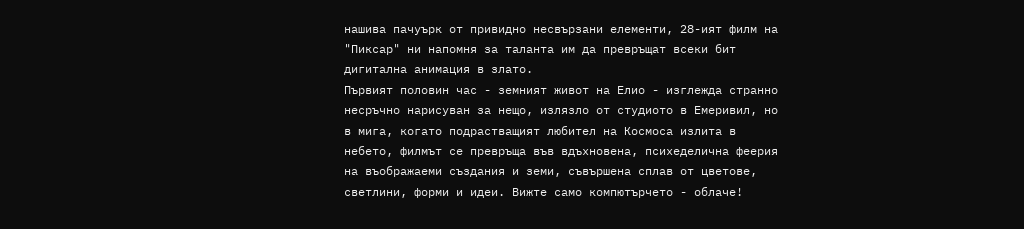нашива пачуърк от привидно несвързани елементи, 28-ият филм на "Пиксар" ни напомня за таланта им да превръщат всеки бит дигитална анимация в злато.
Първият половин час - земният живот на Елио - изглежда странно несръчно нарисуван за нещо, излязло от студиото в Емеривил, но в мига, когато подрастващият любител на Космоса излита в небето, филмът се превръща във вдъхновена, психеделична феерия на въображаеми създания и земи, съвършена сплав от цветове, светлини, форми и идеи. Вижте само компютърчето - облаче!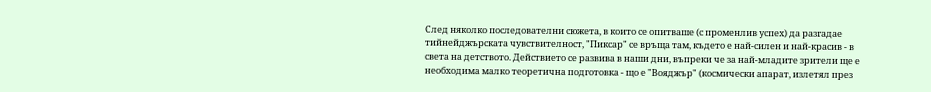След няколко последователни сюжета, в които се опитваше (с променлив успех) да разгадае тийнейджърската чувствителност, "Пиксар" се връща там, където е най-силен и най-красив - в света на детството. Действието се развива в наши дни, въпреки че за най-младите зрители ще е необходима малко теоретична подготовка - що е "Вояджър" (космически апарат, излетял през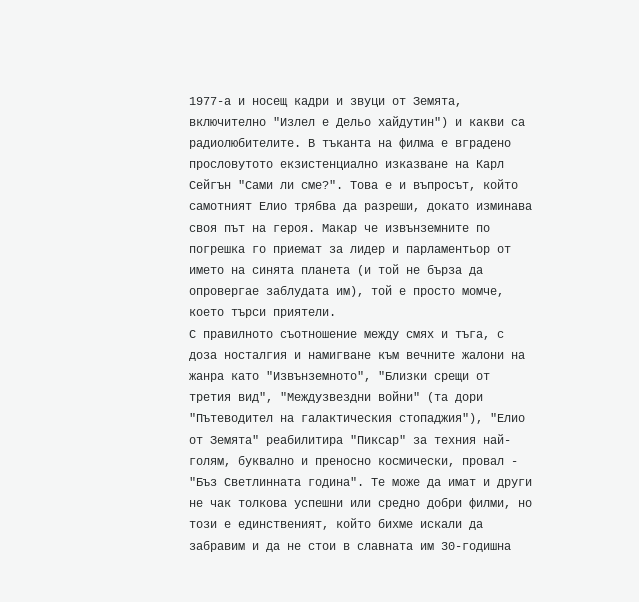1977-а и носещ кадри и звуци от Земята, включително "Излел е Дельо хайдутин") и какви са радиолюбителите. В тъканта на филма е вградено прословутото екзистенциално изказване на Карл Сейгън "Сами ли сме?". Това е и въпросът, който самотният Елио трябва да разреши, докато изминава своя път на героя. Макар че извънземните по погрешка го приемат за лидер и парламентьор от името на синята планета (и той не бърза да опровергае заблудата им), той е просто момче, което търси приятели.
С правилното съотношение между смях и тъга, с доза носталгия и намигване към вечните жалони на жанра като "Извънземното", "Близки срещи от третия вид", "Междузвездни войни" (та дори "Пътеводител на галактическия стопаджия"), "Елио от Земята" реабилитира "Пиксар" за техния най-голям, буквално и преносно космически, провал - "Бъз Светлинната година". Те може да имат и други не чак толкова успешни или средно добри филми, но този е единственият, който бихме искали да забравим и да не стои в славната им 30-годишна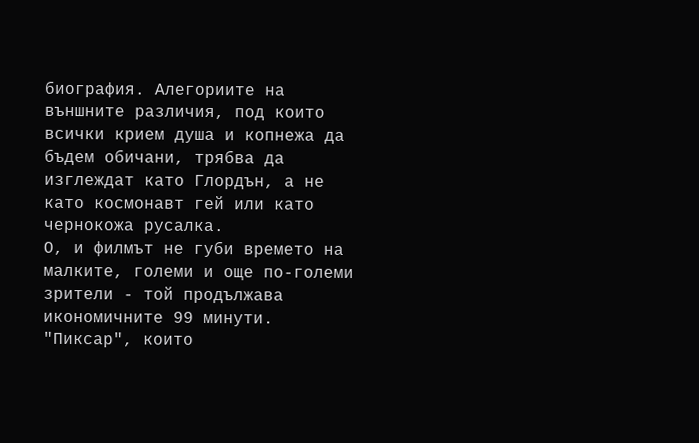биография. Алегориите на външните различия, под които всички крием душа и копнежа да бъдем обичани, трябва да изглеждат като Глордън, а не като космонавт гей или като чернокожа русалка.
О, и филмът не губи времето на малките, големи и още по-големи зрители - той продължава икономичните 99 минути. "Пиксар", които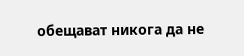обещават никога да не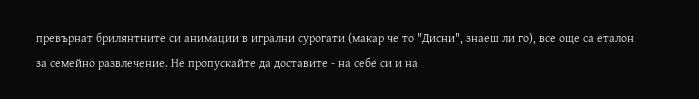превърнат брилянтните си анимации в игрални сурогати (макар че то "Дисни", знаеш ли го), все още са еталон за семейно развлечение. Не пропускайте да доставите - на себе си и на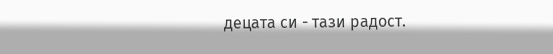децата си - тази радост.